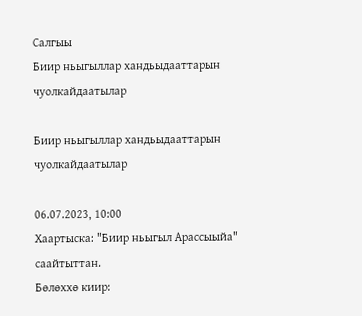Салгыы
Биир ньыгыллар хандьыдааттарын чуолкайдаатылар

Биир ньыгыллар хандьыдааттарын чуолкайдаатылар

06.07.2023, 10:00
Хаартыска: "Биир ньыгыл Арассыыйа" саайтыттан.
Бөлөххө киир: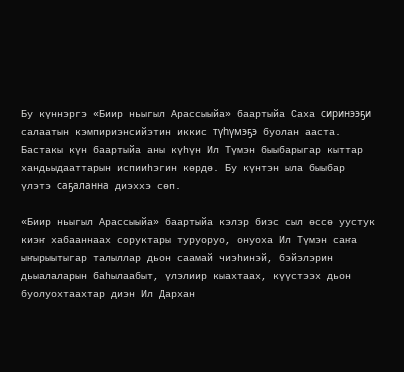Бу күннэргэ «Биир ньыгыл Арассыыйа» баартыйа Саха сиринээҕи салаатын кэмпириэнсийэтин иккис түһүмэҕэ буолан ааста. Бастакы күн баартыйа аны күһүн Ил Түмэн быыбарыгар кыттар хандьыдааттарын испииһэгин көрдө. Бу күнтэн ыла быыбар үлэтэ саҕаланна диэххэ сөп.

«Биир ньыгыл Арассыыйа» баартыйа кэлэр биэс сыл өссө уустук киэҥ хабааннаах соруктары туруоруо, онуоха Ил Түмэн саҥа ыҥырыытыгар талыллар дьон саамай чиэһинэй, бэйэлэрин дьыалаларын баһылаабыт, үлэлиир кыахтаах, күүстээх дьон буолуохтаахтар диэн Ил Дархан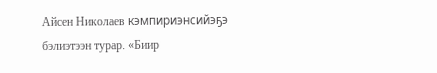Айсен Николаев кэмпириэнсийэҕэ бэлиэтээн турар. «Биир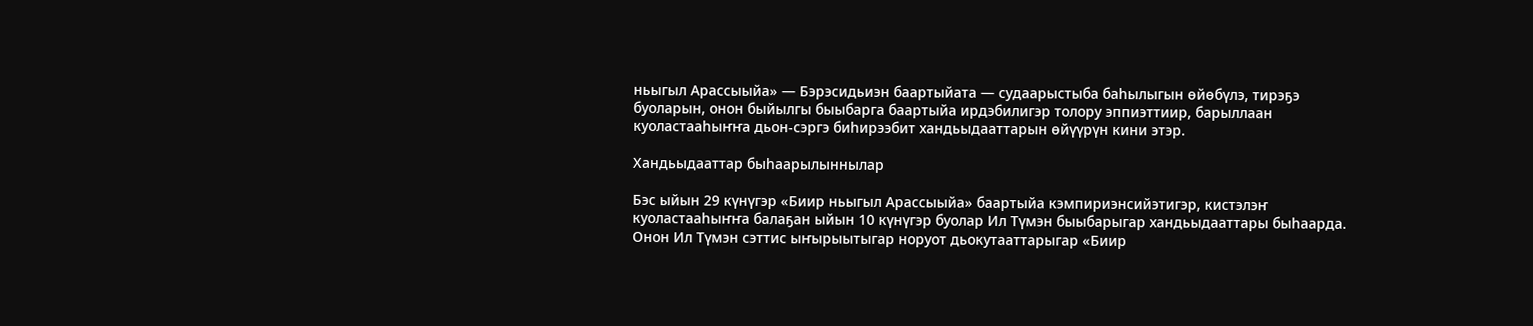ньыгыл Арассыыйа» — Бэрэсидьиэн баартыйата — судаарыстыба баһылыгын өйөбүлэ, тирэҕэ буоларын, онон быйылгы быыбарга баартыйа ирдэбилигэр толору эппиэттиир, барыллаан куоластааһыҥҥа дьон-сэргэ биһирээбит хандьыдааттарын өйүүрүн кини этэр.

Хандьыдааттар быһаарылыннылар

Бэс ыйын 29 күнүгэр «Биир ньыгыл Арассыыйа» баартыйа кэмпириэнсийэтигэр, кистэлэҥ куоластааһыҥҥа балаҕан ыйын 10 күнүгэр буолар Ил Түмэн быыбарыгар хандьыдааттары быһаарда. Онон Ил Түмэн сэттис ыҥырыытыгар норуот дьокутааттарыгар «Биир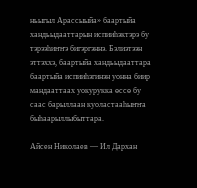ньыгыл Арассыыйа» баартыйа хандьыдааттарын испииһэктэрэ бу тэрээһиҥҥэ бигэргэннэ. Бэлиэтээн эттэххэ, баартыйа хандьыдааттара баартыйа испииһэгинэн уонна биир мандааттаах уокурукка өссө бу саас барыллаан куоластааһыҥҥа быһаарыллыбыттара.

Айсен Николаев — Ил Дархан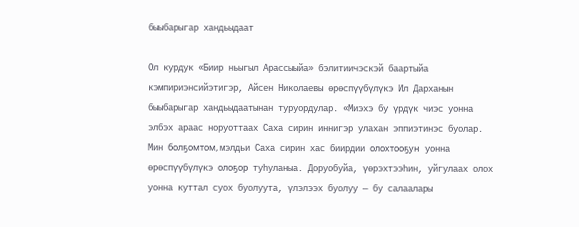быыбарыгар хандьыдаат

Ол курдук «Биир ньыгыл Арассыыйа» бэлитиичэскэй баартыйа кэмпириэнсийэтигэр, Айсен Николаевы өрөспүүбүлүкэ Ил Дарханын быыбарыгар хандьыдаатынан туруордулар. «Миэхэ бу үрдүк чиэс уонна элбэх араас норуоттаах Саха сирин иннигэр улахан эппиэтинэс буолар. Мин болҕомтом, мэлдьи Саха сирин хас биирдии олохтооҕун уонна өрөспүүбүлүкэ олоҕор туһуланыа. Доруобуйа, үөрэхтээһин, уйгулаах олох уонна куттал суох буолуута, үлэлээх буолуу — бу салаалары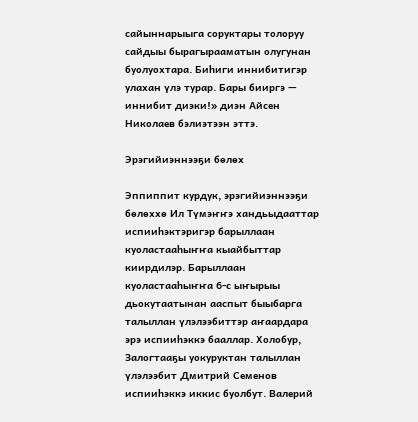сайыннарыыга соруктары толоруу сайдыы бырагырааматын олугунан буолуохтара. Биһиги иннибитигэр улахан үлэ турар. Бары бииргэ — иннибит диэки!» диэн Айсен Николаев бэлиэтээн эттэ.

Эрэгийиэннээҕи бөлөх

Эппиппит курдук, эрэгийиэннээҕи бөлөххө Ил Түмэҥҥэ хандьыдааттар испииһэктэригэр барыллаан куоластааһыҥҥа кыайбыттар киирдилэр. Барыллаан куоластааһыҥҥа 6-с ыҥырыы дьокутаатынан ааспыт быыбарга талыллан үлэлээбиттэр аҥаардара эрэ испииһэккэ бааллар. Холобур, Залогтааҕы уокуруктан талыллан үлэлээбит Дмитрий Семенов испииһэккэ иккис буолбут. Валерий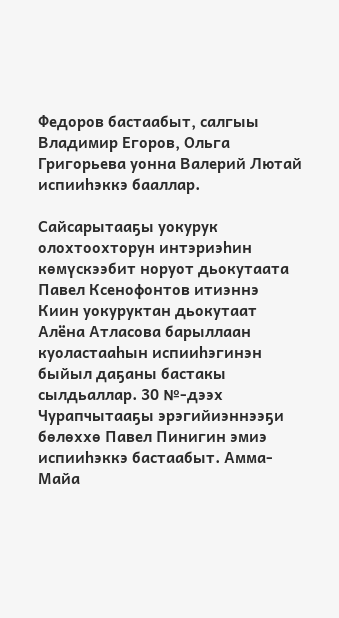Федоров бастаабыт, салгыы Владимир Егоров, Ольга Григорьева уонна Валерий Лютай испииһэккэ бааллар.

Сайсарытааҕы уокурук олохтоохторун интэриэһин көмүскээбит норуот дьокутаата Павел Ксенофонтов итиэннэ Киин уокуруктан дьокутаат Алёна Атласова барыллаан куоластааһын испииһэгинэн быйыл даҕаны бастакы сылдьаллар. 30 №-дээх Чурапчытааҕы эрэгийиэннээҕи бөлөххө Павел Пинигин эмиэ испииһэккэ бастаабыт. Амма-Майа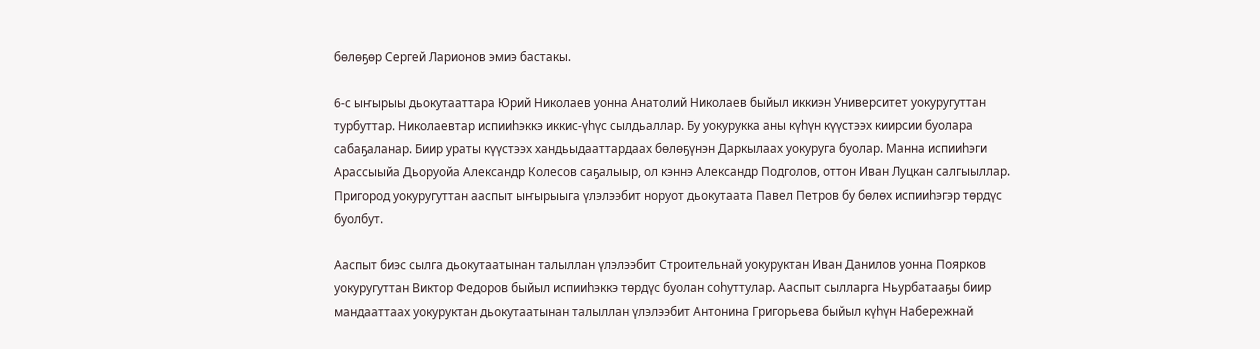бөлөҕөр Сергей Ларионов эмиэ бастакы.

6‑с ыҥырыы дьокутааттара Юрий Николаев уонна Анатолий Николаев быйыл иккиэн Университет уокуругуттан турбуттар. Николаевтар испииһэккэ иккис-үһүс сылдьаллар. Бу уокурукка аны күһүн күүстээх киирсии буолара сабаҕаланар. Биир ураты күүстээх хандьыдааттардаах бөлөҕүнэн Даркылаах уокуруга буолар. Манна испииһэги Арассыыйа Дьоруойа Александр Колесов саҕалыыр, ол кэннэ Александр Подголов, оттон Иван Луцкан салгыыллар. Пригород уокуругуттан ааспыт ыҥырыыга үлэлээбит норуот дьокутаата Павел Петров бу бөлөх испииһэгэр төрдүс буолбут.

Ааспыт биэс сылга дьокутаатынан талыллан үлэлээбит Строительнай уокуруктан Иван Данилов уонна Поярков уокуругуттан Виктор Федоров быйыл испииһэккэ төрдүс буолан соһуттулар. Ааспыт сылларга Ньурбатааҕы биир мандааттаах уокуруктан дьокутаатынан талыллан үлэлээбит Антонина Григорьева быйыл күһүн Набережнай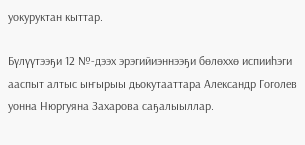уокуруктан кыттар.

Бүлүүтээҕи 12 №-дээх эрэгийиэннээҕи бөлөххө испииһэги ааспыт алтыс ыҥырыы дьокутааттара Александр Гоголев уонна Нюргуяна Захарова саҕалыыллар.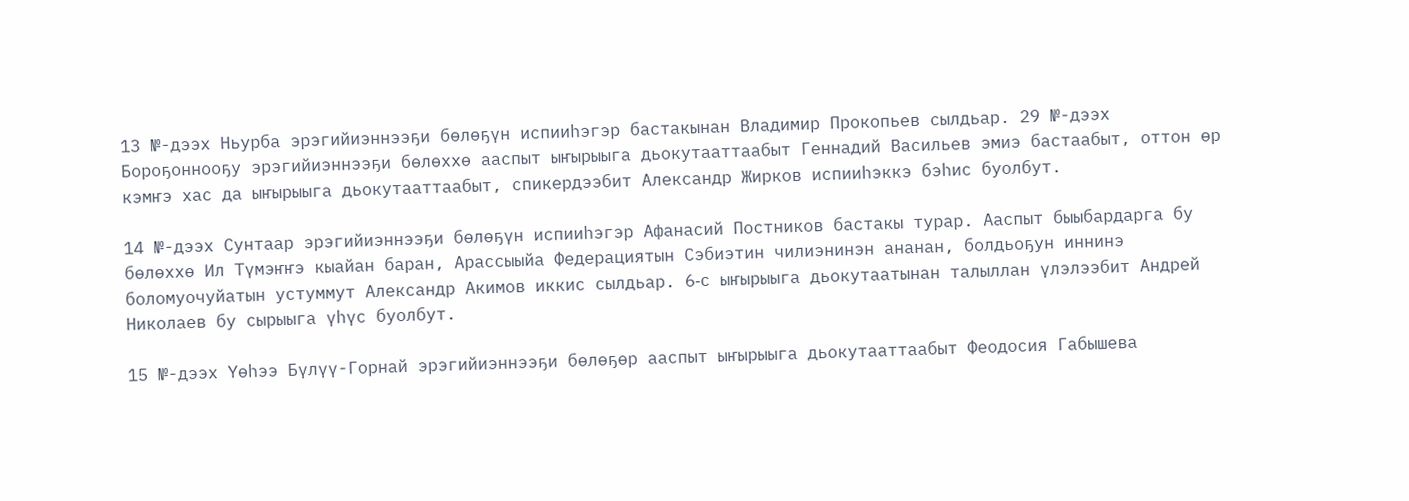13 №-дээх Ньурба эрэгийиэннээҕи бөлөҕүн испииһэгэр бастакынан Владимир Прокопьев сылдьар. 29 №-дээх Бороҕоннооҕу эрэгийиэннээҕи бөлөххө ааспыт ыҥырыыга дьокутааттаабыт Геннадий Васильев эмиэ бастаабыт, оттон өр кэмҥэ хас да ыҥырыыга дьокутааттаабыт, спикердээбит Александр Жирков испииһэккэ бэһис буолбут.

14 №-дээх Сунтаар эрэгийиэннээҕи бөлөҕүн испииһэгэр Афанасий Постников бастакы турар. Ааспыт быыбардарга бу бөлөххө Ил Түмэҥҥэ кыайан баран, Арассыыйа Федерациятын Сэбиэтин чилиэнинэн ананан, болдьоҕун иннинэ боломуочуйатын устуммут Александр Акимов иккис сылдьар. 6‑с ыҥырыыга дьокутаатынан талыллан үлэлээбит Андрей Николаев бу сырыыга үһүс буолбут.

15 №-дээх Үөһээ Бүлүү-Горнай эрэгийиэннээҕи бөлөҕөр ааспыт ыҥырыыга дьокутааттаабыт Феодосия Габышева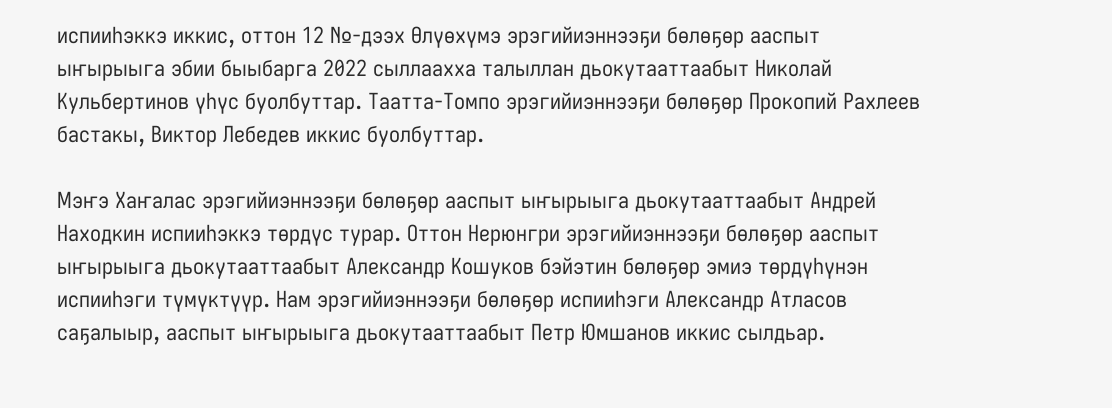испииһэккэ иккис, оттон 12 №-дээх Өлүөхүмэ эрэгийиэннээҕи бөлөҕөр ааспыт ыҥырыыга эбии быыбарга 2022 сыллаахха талыллан дьокутааттаабыт Николай Кульбертинов үһүс буолбуттар. Таатта-Томпо эрэгийиэннээҕи бөлөҕөр Прокопий Рахлеев бастакы, Виктор Лебедев иккис буолбуттар.

Мэҥэ Хаҥалас эрэгийиэннээҕи бөлөҕөр ааспыт ыҥырыыга дьокутааттаабыт Андрей Находкин испииһэккэ төрдүс турар. Оттон Нерюнгри эрэгийиэннээҕи бөлөҕөр ааспыт ыҥырыыга дьокутааттаабыт Александр Кошуков бэйэтин бөлөҕөр эмиэ төрдүһүнэн испииһэги түмүктүүр. Нам эрэгийиэннээҕи бөлөҕөр испииһэги Александр Атласов саҕалыыр, ааспыт ыҥырыыга дьокутааттаабыт Петр Юмшанов иккис сылдьар.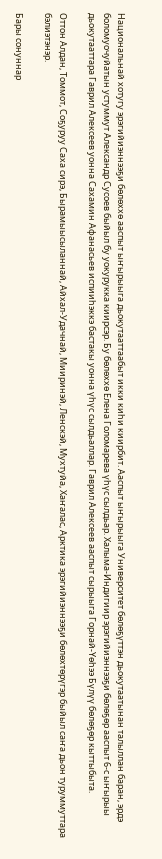Национальнай хотугу эрэгийиэннээҕи бөлөххө ааспыт ыҥырыыга дьокутааттаабыт икки киһи киирбит. Ааспыт ыҥырыыга Университет бөлөҕүттэн дьокутаатынан талыллан баран, эрдэ боломуочуйатын устуммут Александр Сусоев быйыл бу уокурукка киирсэр. Бу бөлөххө Елена Голомарева үһүс сылдьар. Халыма-Индигиир эрэгийиэннээҕи бөлөҕөр ааспыт 6‑с ыҥырыы дьокутааттара Гаврил Алексеев уонна Сахамин Афанасьев испииһэккэ бастакы уонна үһүс сылдьаллар. Гаврил Алексеев ааспыт сырыыга Горнай-Үөһээ Бүлүү бөлөҕөр кыттыбыта.

Оттон Алдан, Томмот, Соҕуруу Саха сирэ, Бырамыысыланнай, Айхал-Удачнай, Мииринэй, Ленскэй, Мухтуйа, Хаҥалас, Арктика эрэгийиэннээҕи бөлөхтөрүгэр быйыл саҥа дьон туруммуттара бэлиэтэнэр.

Бары сонуннар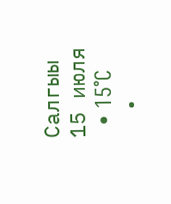Салгыы
15 июля
  • 15°C
  •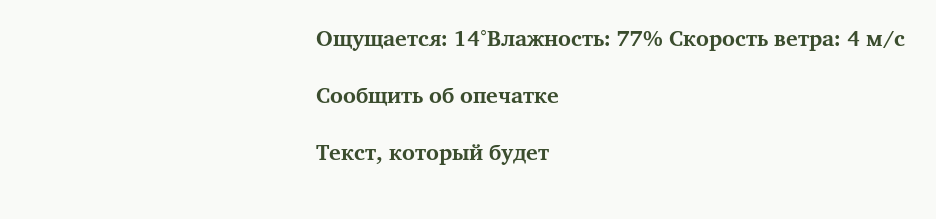Ощущается: 14°Влажность: 77% Скорость ветра: 4 м/с

Сообщить об опечатке

Текст, который будет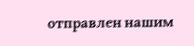отправлен нашим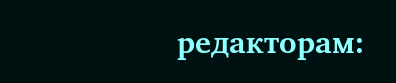редакторам: